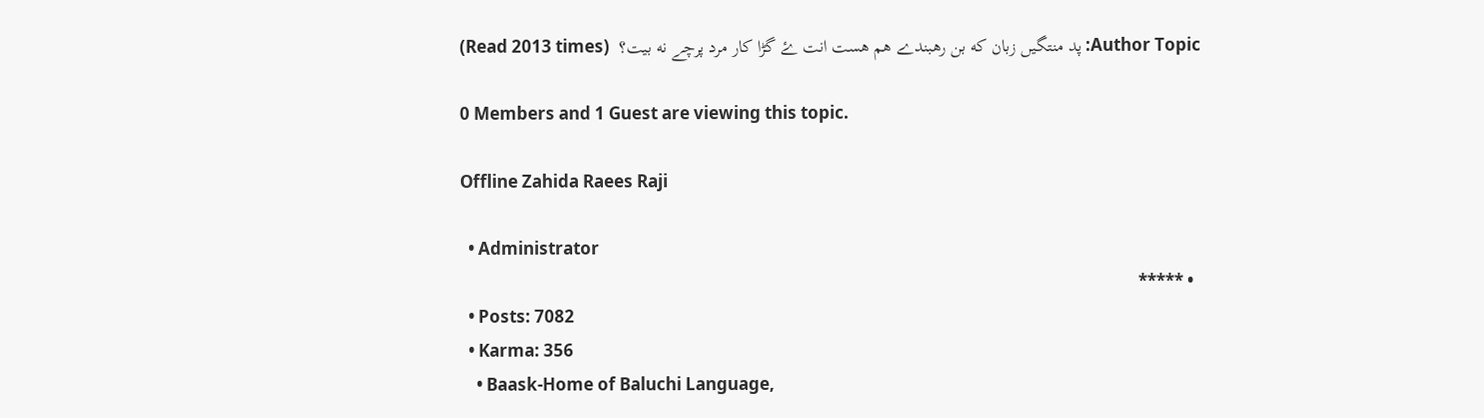Author Topic: پد منتگیں زبان که بن رهبندے هم هست انت ۓ گڑا کار مرد پرچے نه بیت؟  (Read 2013 times)

0 Members and 1 Guest are viewing this topic.

Offline Zahida Raees Raji

  • Administrator
  • *****
  • Posts: 7082
  • Karma: 356
    • Baask-Home of Baluchi Language,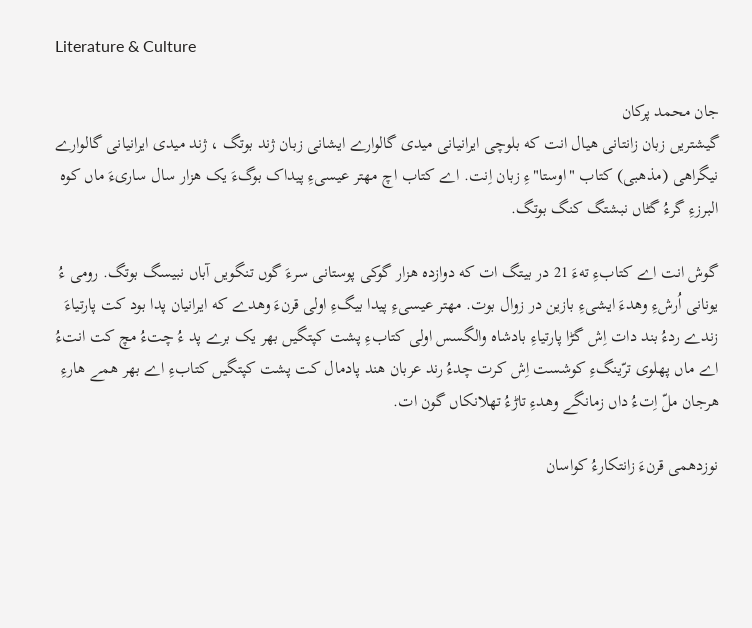Literature & Culture

جان محمد پرکان
گیشتریں زبان زانتانی هیال انت که بلوچی ایرانیانی میدی گالوارے ایشانی زبان ژند بوتگ ، ژند میدی ایرانیانی گالوارے نیگراهی (مذهبی) کتاب "اوستا"ءِ زبان اِنت. اے کتاب اچ مهتر عیسیءِ پیداک بوگءَ یک هزار سال ساریءَ ماں کوه البرزءِ گرءُ گٹاں نبشتگ کنگ بوتگ.

گوش انت اے کتابءِ تهءَ 21 در بیتگ ات که دوازده هزار گوکی پوستانی سرءَ گوں تنگویں آباں نبیسگ بوتگ. رومی ءُ یونانی اُرشءِ وهدءَ ایشیءِ بازین در زوال بوت. مهتر عیسیءِ پیدا بیگءِ اولی قرنءَ وهدے که ایرانیان پدا بود کت پارتیاءَ زندے ردءُ بند دات اِش گڑا پارتیاءِ بادشاه والگسس اولی کتابءِ پشت کپتگیں بهر یک برے پد ءُ چتءُ مچ کت انتءُ اے ماں پهلوی ترّینگءِ کوشست اِش کرت چدءُ رند عربان هند پادمال کت پشت کپتگیں کتابءِ اے بهر همے هارءِ هرجان ملّ اِتءُ داں زمانگے وهدءِ تاڑءُ تهلانکاں گون ات.

نوزدهمی قرنءَ زانتکارءُ کواسان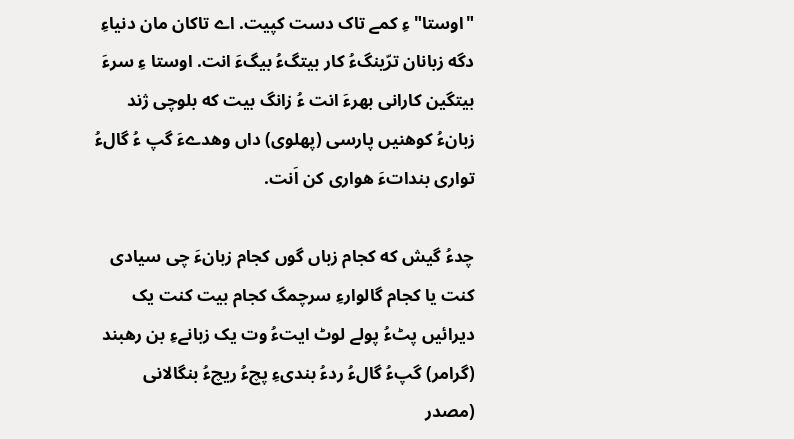"اوستا"ءِ کمے تاک دست کپیت. اے تاکان مان دنیاءِ دگه زبانان ترّینگءُ کار بیتگءُ بیگءَ انت. اوستا ءِ سرءَ بیتگین کارانی بهرءَ انت ءُ زانگ بیت که بلوچی ژند زبانءُ کوهنیں پارسی (پهلوی) داں وهدےءَ گپ ءُ گالءُ تواری بنداتءَ هواری کن اَنت.

چدءُ گیش که کجام زباں گوں کجام زبانءَ چی سیادی کنت یا کجام گالوارءِ سرچمگ کجام بیت کنت یک دیرائیں پٹءُ پولے لوٹ ایتءُ وت یک زبانےءِ بن رهبند (گرامر) گپءُ گالءُ ردءُ بندیءِ پچءُ ریچءُ بنگالانی (مصدر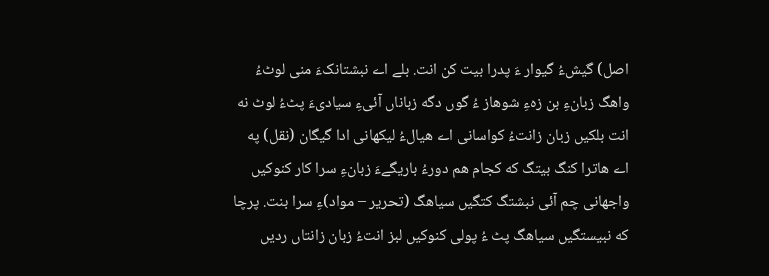اصل) گیشءُ گیوار ءَ پدرا بیت کن انت. بلے اے نبشتانکءَ منی لوٹءُ واهگ زبانءِ بن زهءِ شوهاز ءُ گوں دگه زباناں آئیءِ سیادیءَ پٹءُ لوٹ نه انت بلکیں زبان زانتءُ کواسانی اے هیالءُ لیکهانی ادا گیگان (نقل) په اے هاترا کنگ بیتگ که کجام هم دورءُ باریگےءَ زبانءِ سرا کار کنوکیں واجهانی چم آئی نبشتگ کتگیں سیاهگ (تحریر – مواد)ءِ سرا بنت. پرچا که نبیستگیں سیاهگ پٹ ءُ پولی کنوکیں لبز انتءُ زبان زانتاں ردیں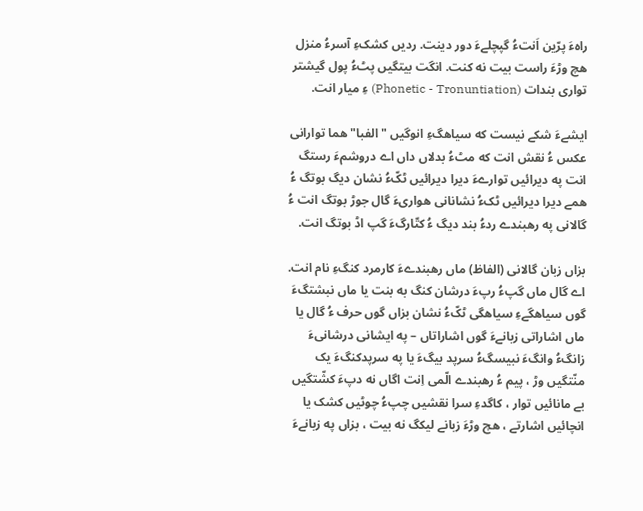راهءَ پرّین اَنتءُ گپچلےءَ دور دینت. ردیں کشکءِ آسرءُ منزل هچ وڑءَ راست بیت نه کنت. انگت بیتگیں پٹءُ پول گیشتر تواری بندات (Phonetic - Tronuntiation) ءِ میار انت.

ایشےءَ شکے نیست که سیاهگءِ انوگیں "الفبا" هما توارانی عکس ءُ نقش انت که مٹءُ بدلاں داں اے دروشمءَ رستگ انت په دیرائیں توارےءَ دیرا دیرائیں ٹکّءُ نشان دیگ بوتگ ءُ همے دیرا دیرائیں ٹکءُ نشانانی هواریءَ گال جوڑ بوتگ انت ءُ گالانی په رهبندے ردءُ بند دیگ ءُ کتّارگءَ گپ اڈ بوتگ انت.

بزاں زبان گالانی (الفاظ) ماں رهبندےءَ کارمرد کنگءِ نام انت. اے گال ماں گپءُ رپءَ درشان کنگ به بنت یا ماں نبشتگءَ گوں سیاهگےءِ سیاهگی ٹکّءُ نشان بزاں گوں حرف ءُ گال یا ماں اشاراتی زبانےءَ گوں اشاراتاں – په ایشانی درشانیءَ زانگءُ وانگءَ نبیسگءُ سرپد بیگءَ یا په سرپدکنگءَ یک منّتگیں وڑ ، پیم ءُ رهبندے الّمی اِنت اگاں نه دپءَ کشّتگیں بے مانائیں توار ، کاگدءِ سرا نقشیں چپءُ چوٹیں کشک یا انچائیں اشارتے ، هچ وڑءَ زبانے لیکگ نه بیت ، بزاں په زبانےءَ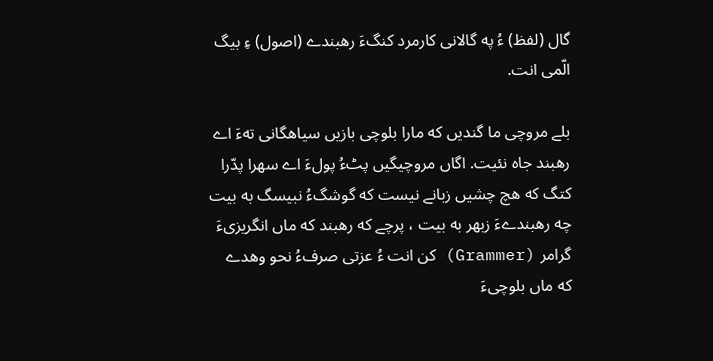گال (لفظ) ءُ په گالانی کارمرد کنگءَ رهبندے (اصول) ءِ بیگ الّمی انت.

بلے مروچی ما گندیں که مارا بلوچی بازیں سیاهگانی تهءَ اے رهبند جاه نئیت. اگاں مروچیگیں پٹءُ پولءَ اے سهرا پدّرا کتگ که هچ چشیں زبانے نیست که گوشگءُ نبیسگ به بیت چه رهبندےءَ زبهر به بیت ، پرچے که رهبند که ماں انگریزیءَ گرامر (Grammer) کن انت ءُ عزتی صرفءُ نحو وهدے که ماں بلوچیءَ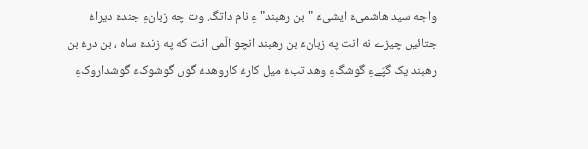واجه سید هاشمیءَ ایشیءَ "بن رهبند" ءِ نام داتگ. وت چه زبانءِ جندءَ دیراءُ جتائیں چیزے نه انت په زبانءَ بن رهبند انچو الّمی انت که په زندءَ ساه ، بن درءُ بن رهبند یک گپّےءِ گوشگءِ وهد تبءُ میل کارءُ کاروهدءُ گوں گوشوکءَ گوشداروکءِ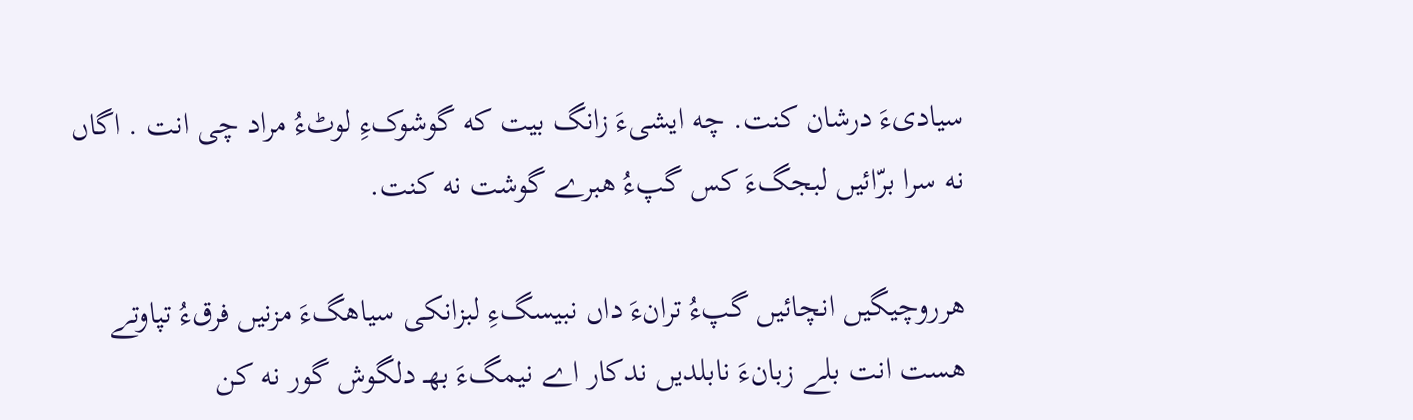سیادیءَ درشان کنت. چه ایشیءَ زانگ بیت که گوشوکءِ لوٹءُ مراد چی انت . اگاں نه سرا برّائیں لبجگءَ کس گپءُ هبرے گوشت نه کنت.

هرروچیگیں انچائیں گپءُ ترانءَ داں نبیسگءِ لبزانکی سیاهگءَ مزنیں فرقءُ تپاوتے هست انت بلے زبانءَ نابلدیں ندکار اے نیمگءَ بهـ دلگوش گور نه کن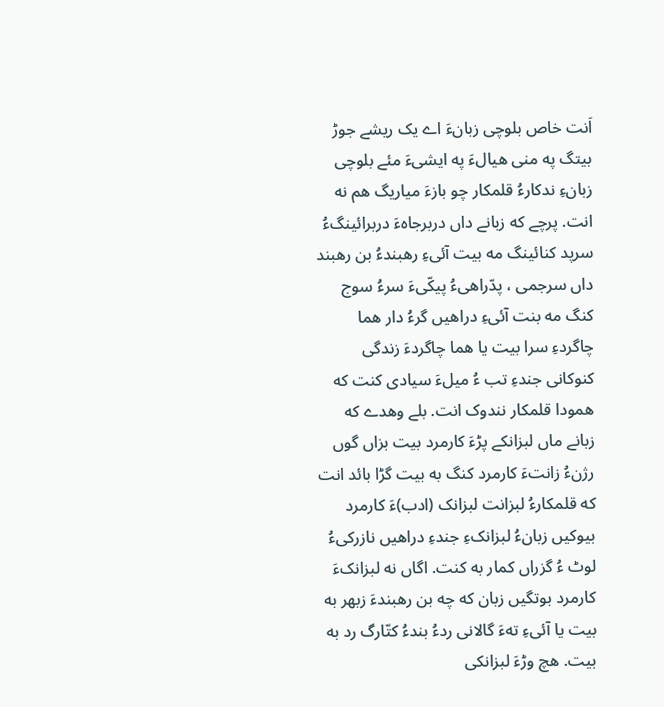اَنت خاص بلوچی زبانءَ اے یک ریشے جوڑ بیتگ په منی هیالءَ په ایشیءَ مئے بلوچی زبانءِ ندکارءُ قلمکار چو بازءَ میاریگ هم نه انت. پرچے که زبانے داں دربرجاهءَ دربرائینگءُ سرپد کنائینگ مه بیت آئیءِ رهبندءُ بن رهبند داں سرجمی ، پدّراهیءُ پیکّیءَ سرءُ سوج کنگ مه بنت آئیءِ دراهیں گرءُ دار هما چاگردءِ سرا بیت یا هما چاگردءَ زندگی کنوکانی جندءِ تب ءُ میلءَ سیادی کنت که همودا قلمکار نندوک انت. بلے وهدے که زبانے ماں لبزانکے پڑءَ کارمرد بیت بزاں گوں رژنءُ زانتءَ کارمرد کنگ به بیت گڑا بائد انت که قلمکارءُ لبزانت لبزانک (ادب)ءَ کارمرد بیوکیں زبانءُ لبزانکءِ جندءِ دراهیں نازرکیءُ لوٹ ءُ گزراں کمار به کنت. اگاں نه لبزانکءَ کارمرد بوتگیں زبان که چه بن رهبندءَ زبهر به بیت یا آئیءِ تهءَ گالانی ردءُ بندءُ کتّارگ رد به بیت. هچ وڑءَ لبزانکی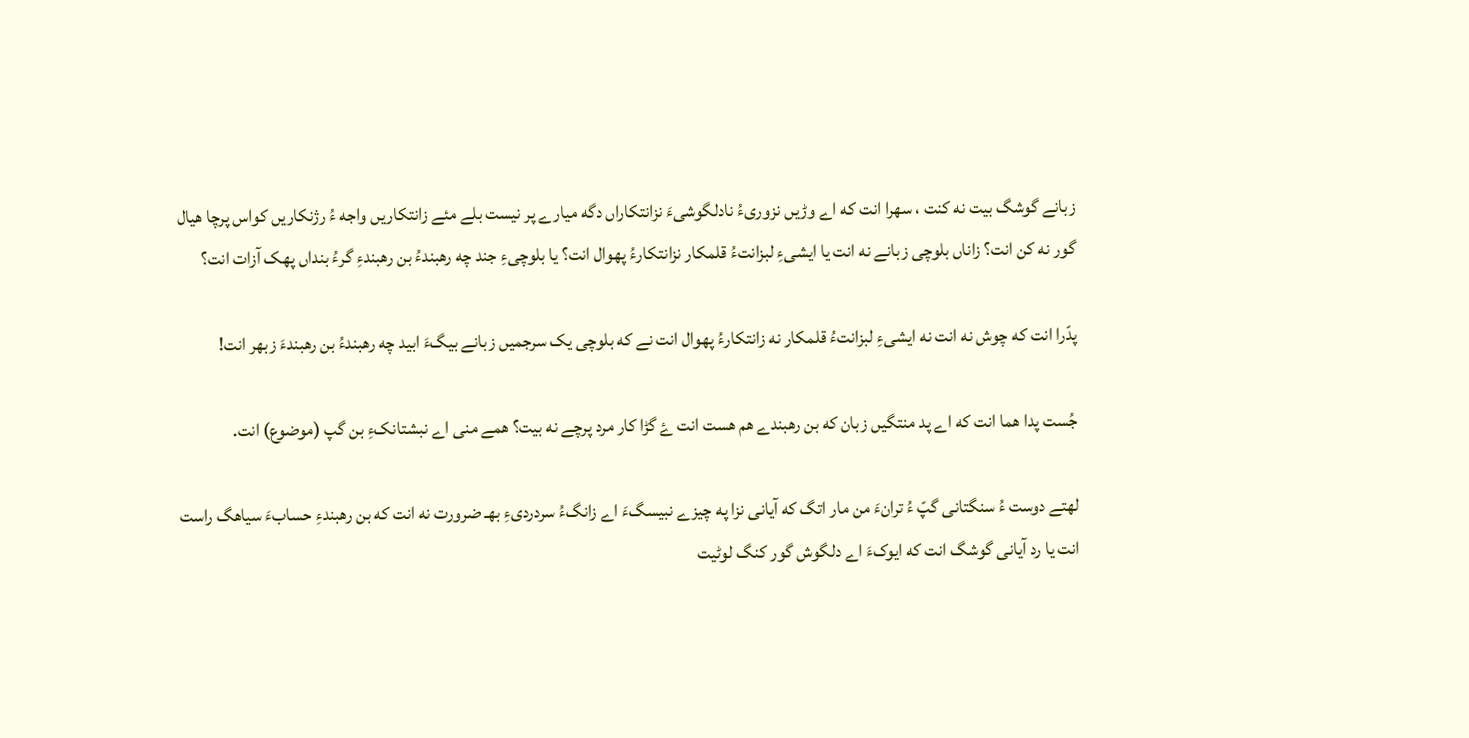زبانے گوشگ بیت نه کنت ، سهرا انت که اے وڑیں نزوریءُ نادلگوشیءَ نزانتکاراں دگه میارے پر نیست بلے مئے زانتکاریں واجه ءُ رژنکاریں کواس پرچا هیال گور نه کن انت؟ زاناں بلوچی زبانے نه انت یا ایشیءِ لبزانتءُ قلمکار نزانتکارءُ پهوال انت؟ یا بلوچیءِ جند چه رهبندءُ بن رهبندءِ گرءُ بنداں پهک آزات انت؟

پدّرا انت که چوش نه انت نه ایشیءِ لبزانتءُ قلمکار نه زانتکارءُ پهوال انت نے که بلوچی یک سرجمیں زبانے بیگءَ ابید چه رهبندءُ بن رهبندءَ زبهر انت!

جُست پدا هما انت که اے پد منتگیں زبان که بن رهبندے هم هست انت ۓ گڑا کار مرد پرچے نه بیت؟ همے منی اے نبشتانکءِ بن گپ (موضوع) انت.

لهتے دوست ءُ سنگتانی گپّ ءُ ترانءَ من مار اتگ که آیانی نزا په چیزے نبیسگءَ اے زانگءُ سردردیءِ بهـ ضرورت نه انت که بن رهبندءِ حسابءَ سیاهگ راست انت یا رد آیانی گوشگ انت که ایوکءَ اے دلگوش گور کنگ لوٹیت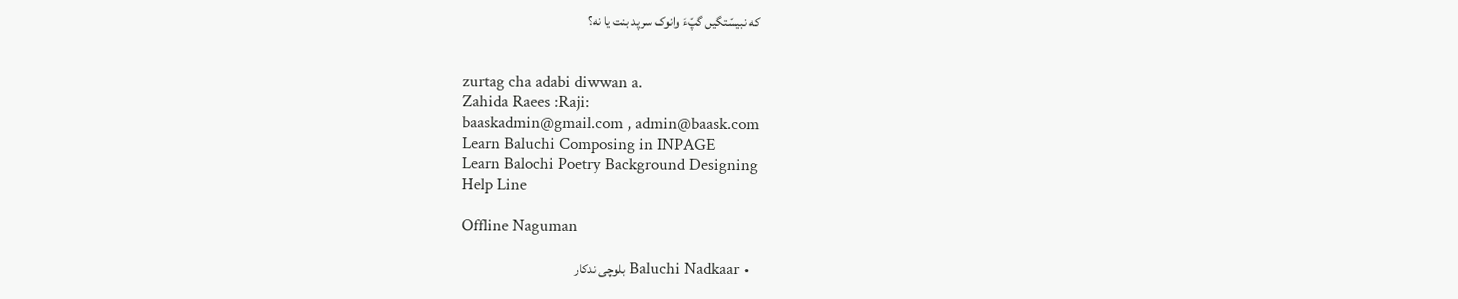که نبیسّتگیں گپّءَ وانوک سرپد بنت یا نه؟


zurtag cha adabi diwwan a.
Zahida Raees :Raji:
baaskadmin@gmail.com , admin@baask.com
Learn Baluchi Composing in INPAGE
Learn Balochi Poetry Background Designing
Help Line

Offline Naguman

  • Baluchi Nadkaar بلوچی ندکار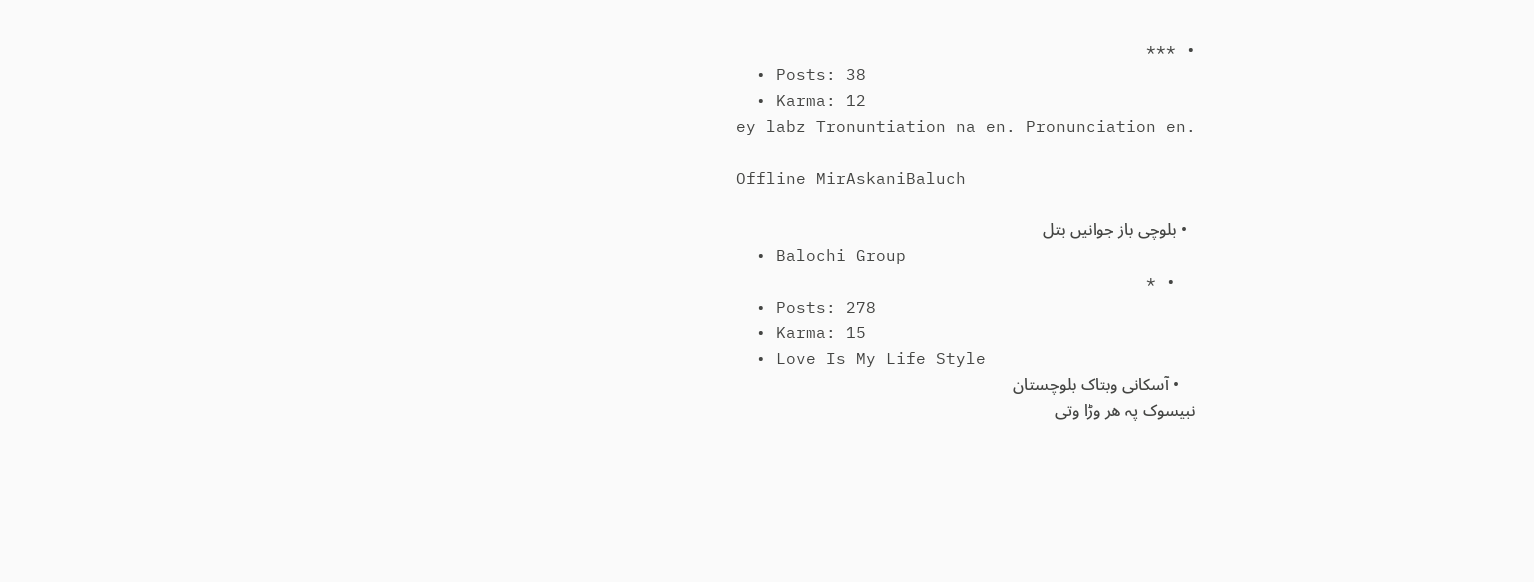• ***
  • Posts: 38
  • Karma: 12
ey labz Tronuntiation na en. Pronunciation en.

Offline MirAskaniBaluch

  • بلوچی باز جوانیں بتل
  • Balochi Group
  • *
  • Posts: 278
  • Karma: 15
  • Love Is My Life Style
    • آسکانی وبتاک بلوچستان
نبیسوک پہ ھر وڑا وتی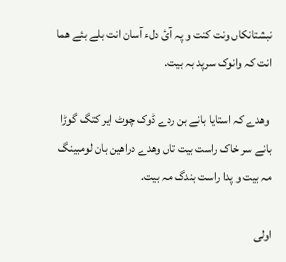نبشتانکاں ونت کنت و پہ آئ دلء آسان انت بلے بئے ھما انت کہ وانوک سرپد بہ بیت.

 وھدے کہ استایا بانے بن ردے ڈوک چوٹ ایر کتگ گوڑا بانے سر خاک راست بیت تاں وھدے دراھین بان لومبینگ مہ بیت و پدا راست بندگ مہ بیت.

اولی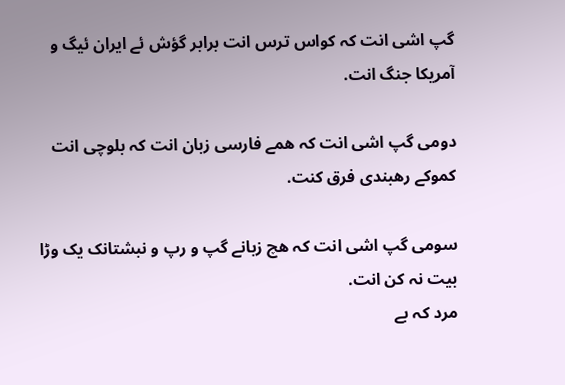گپ اشی انت کہ کواس ترس انت برابر گؤش ئے ایران ئیگ و آمریکا جنگ انت.

دومی گپ اشی انت کہ ھمے فارسی زبان انت کہ بلوچی انت کموکے رھبندی فرق کنت.

سومی گپ اشی انت کہ ھچ زبانے گپ و رپ و نبشتانک یک وڑا بیت نہ کن انت.
مرد کہ بے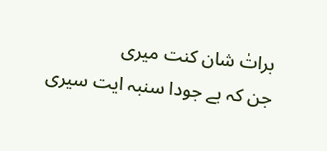براتٰ شان کنت میری
جن کہ بے جودا سنبہ ایت سیری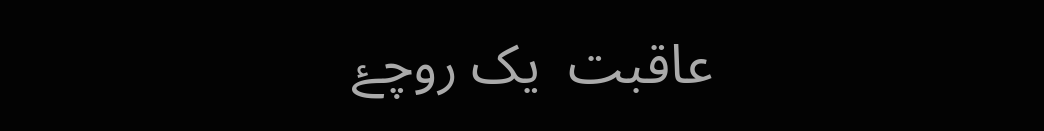عاقبت  یک روچۓ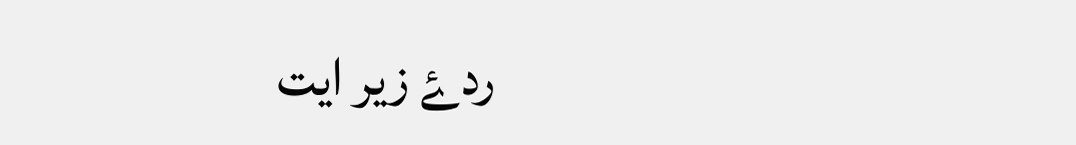ردۓ زیر ایت